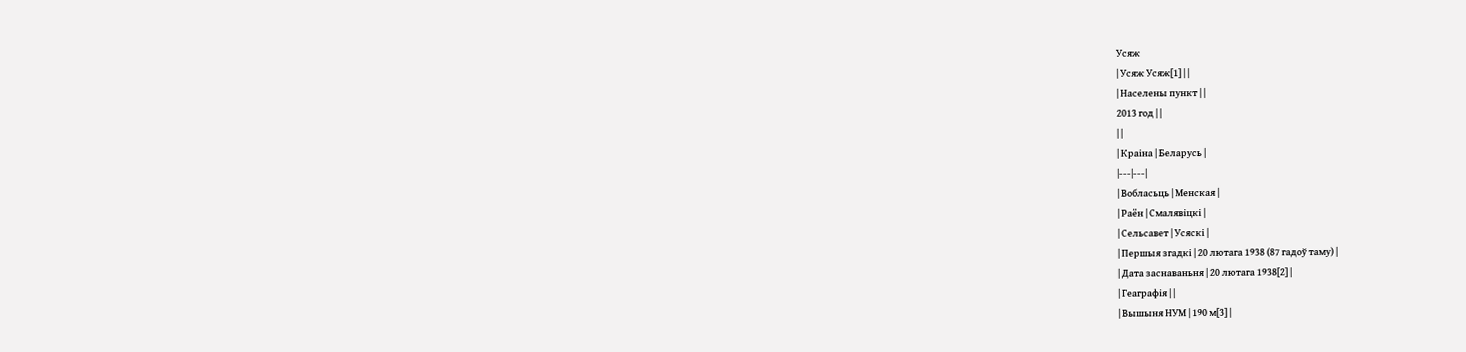Усяж
| Усяж Усяж[1] | |
| Населены пункт | |
2013 год | |
| |
| Краіна | Беларусь |
|---|---|
| Вобласьць | Менская |
| Раён | Смалявіцкі |
| Сельсавет | Усяскі |
| Першыя згадкі | 20 лютага 1938 (87 гадоў таму) |
| Дата заснаваньня | 20 лютага 1938[2] |
| Геаграфія | |
| Вышыня НУМ | 190 м[3] |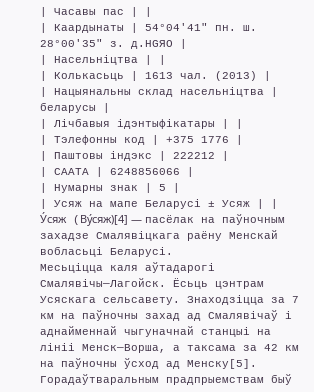| Часавы пас | |
| Каардынаты | 54°04′41″ пн. ш. 28°00′35″ з. д.HGЯO |
| Насельніцтва | |
| Колькасьць | 1613 чал. (2013) |
| Нацыянальны склад насельніцтва | беларусы |
| Лічбавыя ідэнтыфікатары | |
| Тэлефонны код | +375 1776 |
| Паштовы індэкс | 222212 |
| СААТА | 6248856066 |
| Нумарны знак | 5 |
| Усяж на мапе Беларусі ± Усяж | |
У́сяж (Ву́сяж)[4] — пасёлак на паўночным захадзе Смалявіцкага раёну Менскай вобласьці Беларусі.
Месьціцца каля аўтадарогі Смалявічы—Лагойск. Ёсьць цэнтрам Усяскага сельсавету. Знаходзіцца за 7 км на паўночны захад ад Смалявічаў і аднайменнай чыгуначнай станцыі на лініі Менск—Ворша, а таксама за 42 км на паўночны ўсход ад Менску[5]. Горадаўтваральным прадпрыемствам быў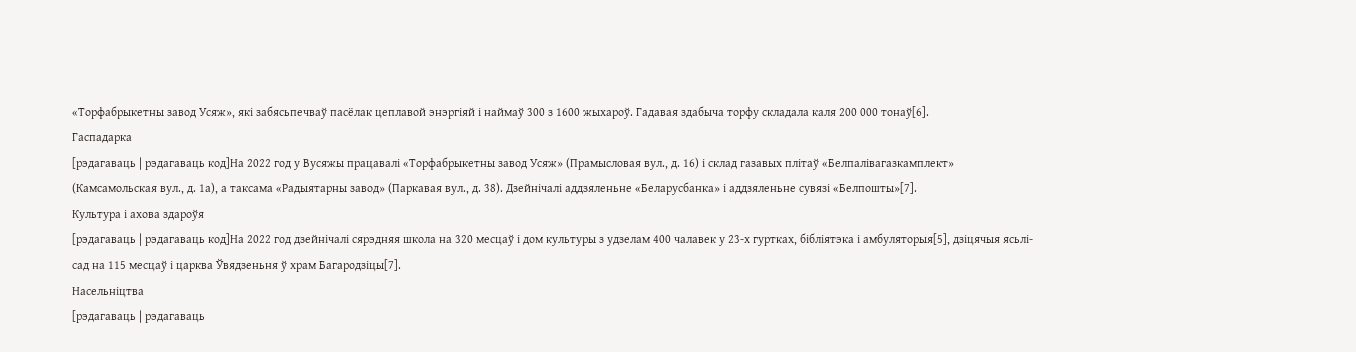«Торфабрыкетны завод Усяж», які забясьпечваў пасёлак цеплавой энэргіяй і наймаў 300 з 1600 жыхароў. Гадавая здабыча торфу складала каля 200 000 тонаў[6].
Гаспадарка
[рэдагаваць | рэдагаваць код]На 2022 год у Вусяжы працавалі «Торфабрыкетны завод Усяж» (Прамысловая вул., д. 16) і склад газавых плітаў «Белпалівагазкамплект» (Камсамольская вул., д. 1а), а таксама «Радыятарны завод» (Паркавая вул., д. 38). Дзейнічалі аддзяленьне «Беларусбанка» і аддзяленьне сувязі «Белпошты»[7].
Культура і ахова здароўя
[рэдагаваць | рэдагаваць код]На 2022 год дзейнічалі сярэдняя школа на 320 месцаў і дом культуры з удзелам 400 чалавек у 23-х гуртках, бібліятэка і амбуляторыя[5], дзіцячыя ясьлі-сад на 115 месцаў і царква Ўвядзеньня ў храм Багародзіцы[7].
Насельніцтва
[рэдагаваць | рэдагаваць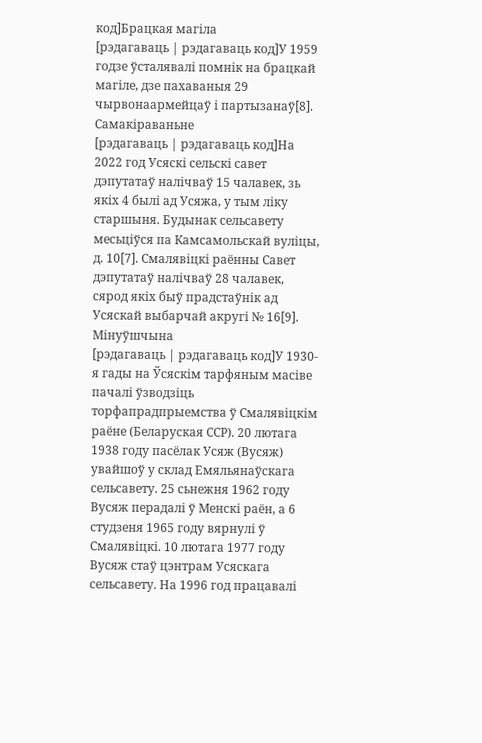код]Брацкая магіла
[рэдагаваць | рэдагаваць код]У 1959 годзе ўсталявалі помнік на брацкай магіле, дзе пахаваныя 29 чырвонаармейцаў і партызанаў[8].
Самакіраваньне
[рэдагаваць | рэдагаваць код]На 2022 год Усяскі сельскі савет дэпутатаў налічваў 15 чалавек, зь якіх 4 былі ад Усяжа, у тым ліку старшыня. Будынак сельсавету месьціўся па Камсамольскай вуліцы, д. 10[7]. Смалявіцкі раённы Савет дэпутатаў налічваў 28 чалавек, сярод якіх быў прадстаўнік ад Усяскай выбарчай акругі № 16[9].
Мінуўшчына
[рэдагаваць | рэдагаваць код]У 1930-я гады на Ўсяскім тарфяным масіве пачалі ўзводзіць торфапрадпрыемства ў Смалявіцкім раёне (Беларуская ССР). 20 лютага 1938 году пасёлак Усяж (Вусяж) увайшоў у склад Емяльянаўскага сельсавету. 25 сьнежня 1962 году Вусяж перадалі ў Менскі раён, а 6 студзеня 1965 году вярнулі ў Смалявіцкі. 10 лютага 1977 году Вусяж стаў цэнтрам Усяскага сельсавету. На 1996 год працавалі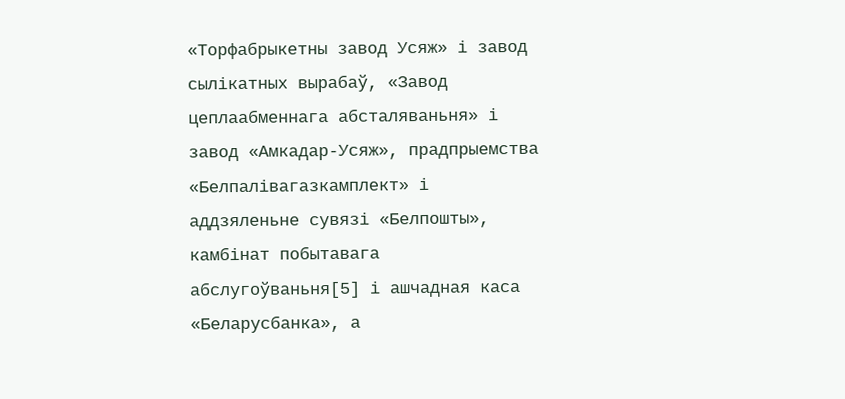«Торфабрыкетны завод Усяж» і завод сылікатных вырабаў, «Завод цеплаабменнага абсталяваньня» і завод «Амкадар-Усяж», прадпрыемства «Белпалівагазкамплект» і аддзяленьне сувязі «Белпошты», камбінат побытавага абслугоўваньня[5] і ашчадная каса «Беларусбанка», а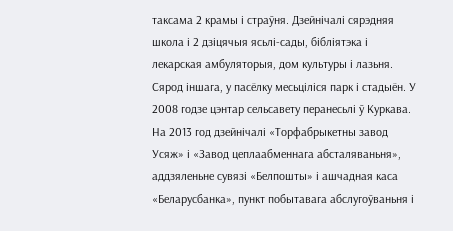таксама 2 крамы і страўня. Дзейнічалі сярэдняя школа і 2 дзіцячыя ясьлі-сады, бібліятэка і лекарская амбуляторыя, дом культуры і лазьня. Сярод іншага, у пасёлку месьціліся парк і стадыён. У 2008 годзе цэнтар сельсавету перанесьлі ў Куркава. На 2013 год дзейнічалі «Торфабрыкетны завод Усяж» і «Завод цеплаабменнага абсталяваньня», аддзяленьне сувязі «Белпошты» і ашчадная каса «Беларусбанка», пункт побытавага абслугоўваньня і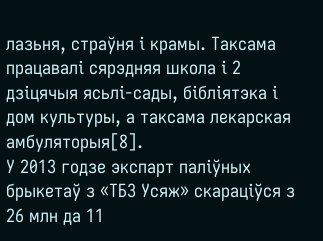лазьня, страўня і крамы. Таксама працавалі сярэдняя школа і 2 дзіцячыя ясьлі-сады, бібліятэка і дом культуры, а таксама лекарская амбуляторыя[8].
У 2013 годзе экспарт паліўных брыкетаў з «ТБЗ Усяж» скараціўся з 26 млн да 11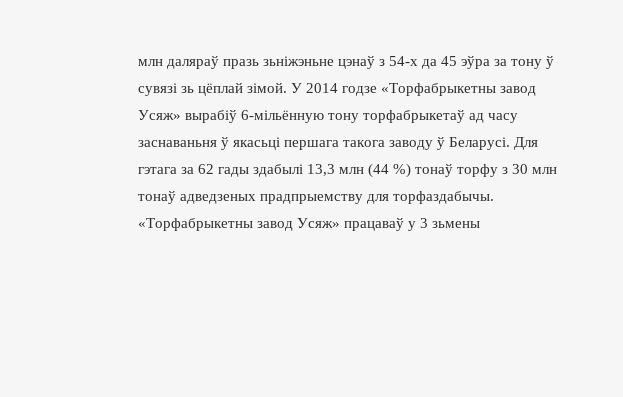млн даляраў празь зьніжэньне цэнаў з 54-х да 45 эўра за тону ў сувязі зь цёплай зімой. У 2014 годзе «Торфабрыкетны завод Усяж» вырабіў 6-мільённую тону торфабрыкетаў ад часу заснаваньня ў якасьці першага такога заводу ў Беларусі. Для гэтага за 62 гады здабылі 13,3 млн (44 %) тонаў торфу з 30 млн тонаў адведзеных прадпрыемству для торфаздабычы. «Торфабрыкетны завод Усяж» працаваў у 3 зьмены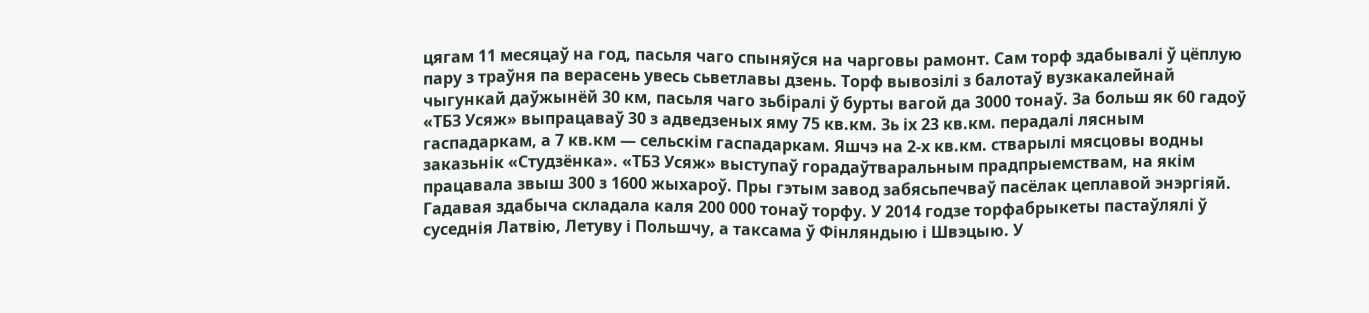цягам 11 месяцаў на год, пасьля чаго спыняўся на чарговы рамонт. Сам торф здабывалі ў цёплую пару з траўня па верасень увесь сьветлавы дзень. Торф вывозілі з балотаў вузкакалейнай чыгункай даўжынёй 30 км, пасьля чаго зьбіралі ў бурты вагой да 3000 тонаў. За больш як 60 гадоў «ТБЗ Усяж» выпрацаваў 30 з адведзеных яму 75 кв.км. Зь іх 23 кв.км. перадалі лясным гаспадаркам, а 7 кв.км — сельскім гаспадаркам. Яшчэ на 2-х кв.км. стварылі мясцовы водны заказьнік «Студзёнка». «ТБЗ Усяж» выступаў горадаўтваральным прадпрыемствам, на якім працавала звыш 300 з 1600 жыхароў. Пры гэтым завод забясьпечваў пасёлак цеплавой энэргіяй. Гадавая здабыча складала каля 200 000 тонаў торфу. У 2014 годзе торфабрыкеты пастаўлялі ў суседнія Латвію, Летуву і Польшчу, а таксама ў Фінляндыю і Швэцыю. У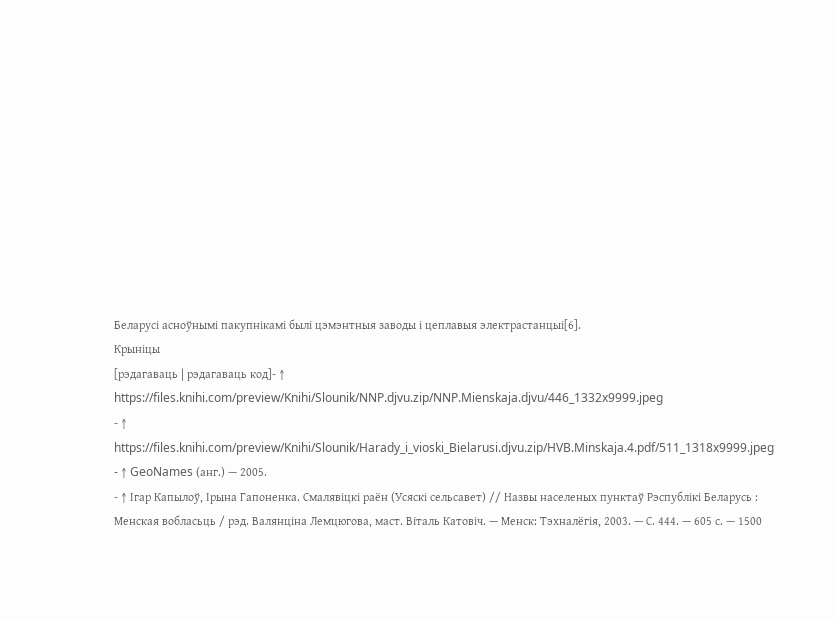Беларусі асноўнымі пакупнікамі былі цэмэнтныя заводы і цеплавыя электрастанцыі[6].
Крыніцы
[рэдагаваць | рэдагаваць код]- ↑ https://files.knihi.com/preview/Knihi/Slounik/NNP.djvu.zip/NNP.Mienskaja.djvu/446_1332x9999.jpeg
- ↑ https://files.knihi.com/preview/Knihi/Slounik/Harady_i_vioski_Bielarusi.djvu.zip/HVB.Minskaja.4.pdf/511_1318x9999.jpeg
- ↑ GeoNames (анг.) — 2005.
- ↑ Ігар Капылоў, Ірына Гапоненка. Смалявіцкі раён (Усяскі сельсавет) // Назвы населеных пунктаў Рэспублікі Беларусь : Менская вобласьць / рэд. Валянціна Лемцюгова, маст. Віталь Катовіч. — Менск: Тэхналёгія, 2003. — С. 444. — 605 с. — 1500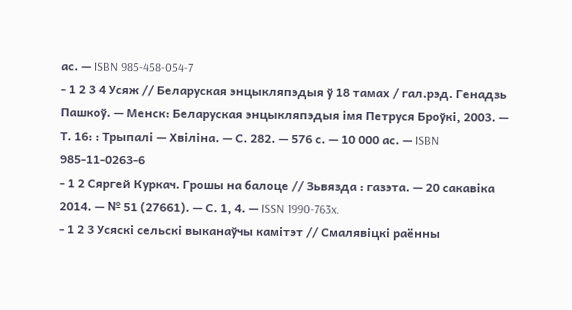ас. — ISBN 985-458-054-7
- 1 2 3 4 Усяж // Беларуская энцыкляпэдыя ў 18 тамах / гал.рэд. Генадзь Пашкоў. — Менск: Беларуская энцыкляпэдыя імя Петруся Броўкі, 2003. — Т. 16: : Трыпалі — Хвіліна. — С. 282. — 576 с. — 10 000 ас. — ISBN 985-11-0263-6
- 1 2 Сяргей Куркач. Грошы на балоце // Зьвязда : газэта. — 20 сакавіка 2014. — № 51 (27661). — С. 1, 4. — ISSN 1990-763x.
- 1 2 3 Усяскі сельскі выканаўчы камітэт // Смалявіцкі раённы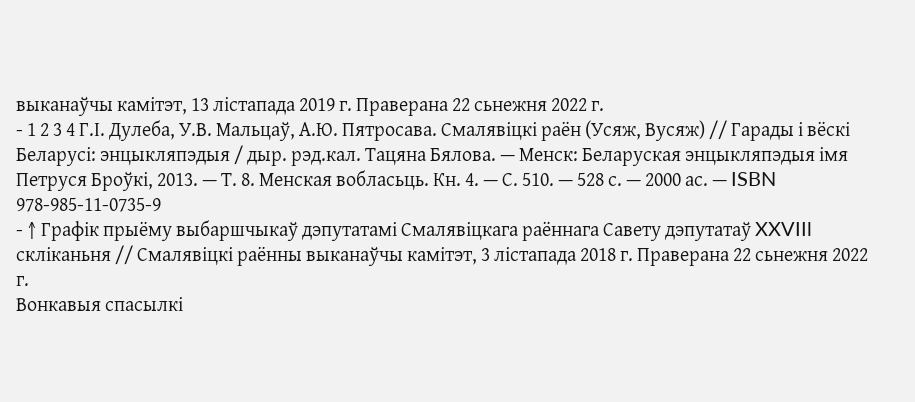выканаўчы камітэт, 13 лістапада 2019 г. Праверана 22 сьнежня 2022 г.
- 1 2 3 4 Г.І. Дулеба, У.В. Мальцаў, А.Ю. Пятросава. Смалявіцкі раён (Усяж, Вусяж) // Гарады і вёскі Беларусі: энцыкляпэдыя / дыр. рэд.кал. Тацяна Бялова. — Менск: Беларуская энцыкляпэдыя імя Петруся Броўкі, 2013. — Т. 8. Менская вобласьць. Кн. 4. — С. 510. — 528 с. — 2000 ас. — ISBN 978-985-11-0735-9
- ↑ Графік прыёму выбаршчыкаў дэпутатамі Смалявіцкага раённага Савету дэпутатаў XXVIIl скліканьня // Смалявіцкі раённы выканаўчы камітэт, 3 лістапада 2018 г. Праверана 22 сьнежня 2022 г.
Вонкавыя спасылкі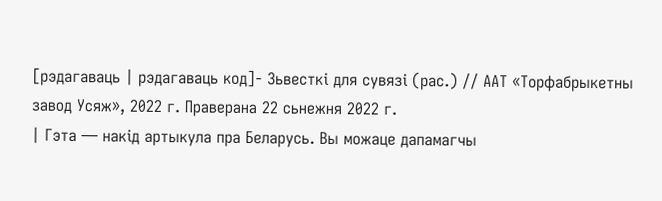[рэдагаваць | рэдагаваць код]- Зьвесткі для сувязі (рас.) // ААТ «Торфабрыкетны завод Усяж», 2022 г. Праверана 22 сьнежня 2022 г.
| Гэта — накід артыкула пра Беларусь. Вы можаце дапамагчы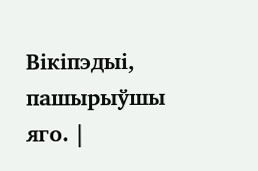Вікіпэдыі, пашырыўшы яго. |